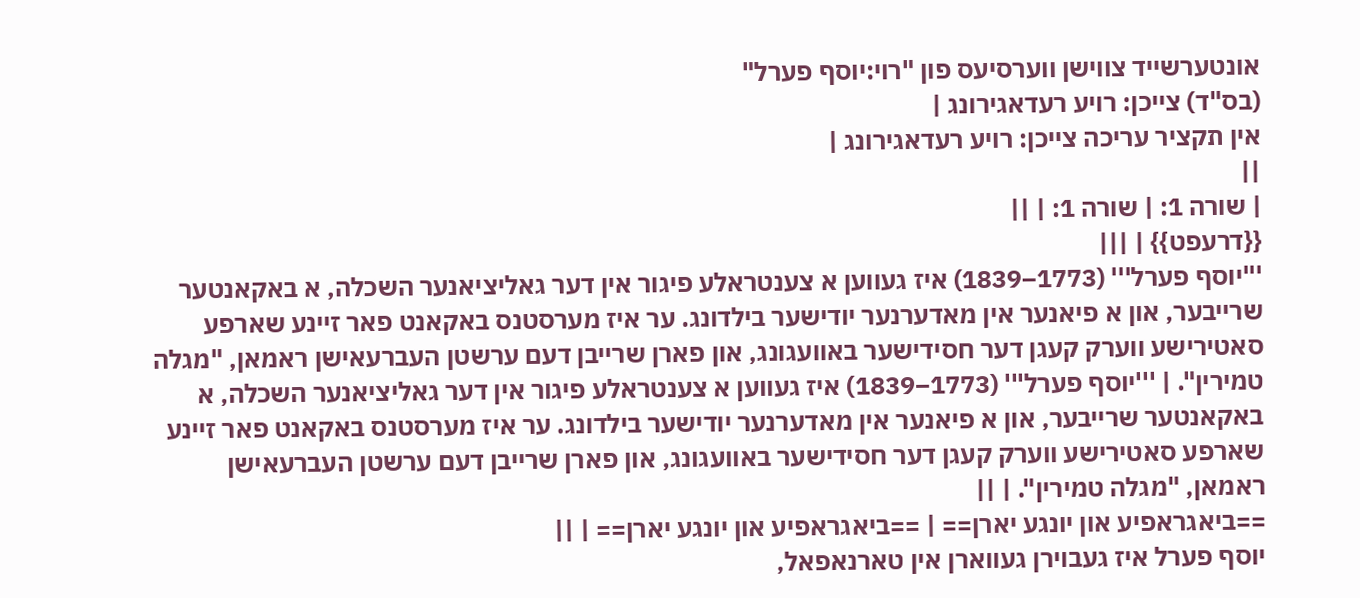אונטערשייד צווישן ווערסיעס פון "רוי:יוסף פערל"
(בס"ד) צייכן: רויע רעדאגירונג |
אין תקציר עריכה צייכן: רויע רעדאגירונג |
||
| שורה 1: | שורה 1: | ||
{{דרעפט}} | |||
'''יוסף פערל''' (1773–1839) איז געווען א צענטראלע פיגור אין דער גאליציאנער השכלה, א באקאנטער שרייבער, און א פיאנער אין מאדערנער יודישער בילדונג. ער איז מערסטנס באקאנט פאר זיינע שארפע סאטירישע ווערק קעגן דער חסידישער באוועגונג, און פארן שרייבן דעם ערשטן העברעאישן ראמאן, "מגלה טמירין". | '''יוסף פערל''' (1773–1839) איז געווען א צענטראלע פיגור אין דער גאליציאנער השכלה, א באקאנטער שרייבער, און א פיאנער אין מאדערנער יודישער בילדונג. ער איז מערסטנס באקאנט פאר זיינע שארפע סאטירישע ווערק קעגן דער חסידישער באוועגונג, און פארן שרייבן דעם ערשטן העברעאישן ראמאן, "מגלה טמירין". | ||
==ביאגראפיע און יונגע יארן== | ==ביאגראפיע און יונגע יארן== | ||
יוסף פערל איז געבוירן געווארן אין טארנאפאל,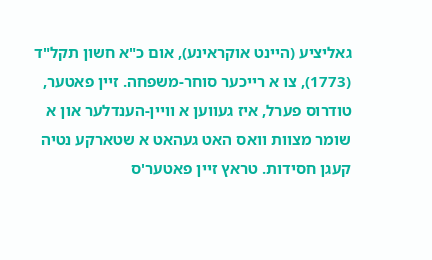גאליציע (היינט אוקראינע), אום כ"א חשון תקל"ד (1773), צו א רייכער סוחר-משפחה. זיין פאטער, טודרוס פערל, איז געווען א וויין-הענדלער און א שומר מצוות וואס האט געהאט א שטארקע נטיה קעגן חסידות. טראץ זיין פאטער'ס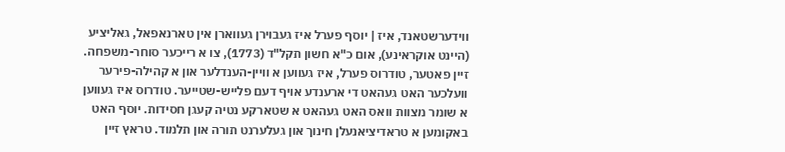ווידערשטאנד, איז | יוסף פערל איז געבוירן געווארן אין טארנאפאל, גאליציע (היינט אוקראינע), אום כ"א חשון תקל"ד (1773), צו א רייכער סוחר-משפחה. זיין פאטער, טודרוס פערל, איז געווען א וויין-הענדלער און א קהילה-פירער וועלכער האט געהאט די ארענדע אויף דעם פלייש-שטייער. טודרוס איז געווען א שומר מצוות וואס האט געהאט א שטארקע נטיה קעגן חסידות. יוסף האט באקומען א טראדיציאנעלן חינוך און געלערנט תורה און תלמוד. טראץ זיין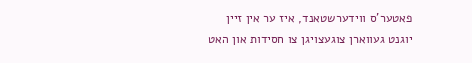פאטער'ס ווידערשטאנד, איז ער אין זיין יוגנט געווארן צוגעצויגן צו חסידות און האט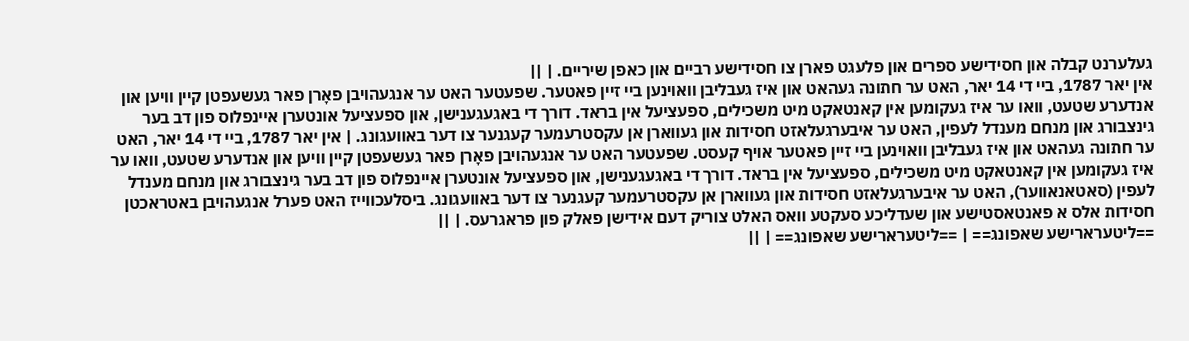געלערנט קבלה און חסידישע ספרים און פלעגט פארן צו חסידישע רביים און כאפן שיריים. | ||
אין יאר 1787, ביי די 14 יאר, האט ער חתונה געהאט און איז געבליבן וואוינען ביי זיין פאטער. שפעטער האט ער אנגעהויבן פאָרן פאר געשעפטן קיין וויען און אנדערע שטעט, וואו ער איז געקומען אין קאנטאקט מיט משכילים, ספעציעל אין בראד. דורך די באגעגענישן, און ספעציעל אונטערן איינפלוס פון דב בער גינצבורג און מנחם מענדל לעפין, האט ער איבערגעלאזט חסידות און געווארן אן עקסטרעמער קעגנער צו דער באוועגונג. | אין יאר 1787, ביי די 14 יאר, האט ער חתונה געהאט און איז געבליבן וואוינען ביי זיין פאטער אויף קעסט. שפעטער האט ער אנגעהויבן פאָרן פאר געשעפטן קיין וויען און אנדערע שטעט, וואו ער איז געקומען אין קאנטאקט מיט משכילים, ספעציעל אין בראד. דורך די באגעגענישן, און ספעציעל אונטערן איינפלוס פון דב בער גינצבורג און מנחם מענדל לעפין (סאטאנאווער), האט ער איבערגעלאזט חסידות און געווארן אן עקסטרעמער קעגנער צו דער באוועגונג. ביסלעכווייז האט פערל אנגעהויבן באטראכטן חסידות אלס א פאנטאסטישע און שעדליכע סעקטע וואס האלט צוריק דעם אידישן פאלק פון פראגרעס. | ||
==ליטערארישע שאפונג== | ==ליטערארישע שאפונג== | ||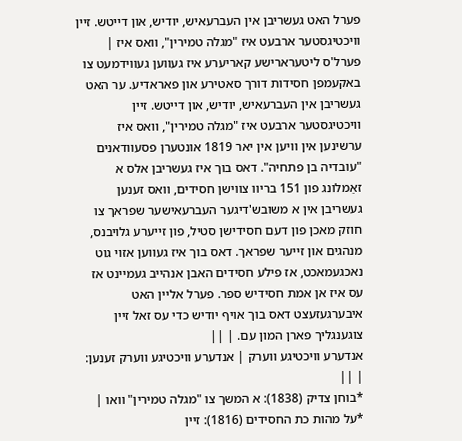פערל האט געשריבן אין העברעאיש, יודיש, און דייטש. זיין וויכטיגסטער ארבעט איז "מגלה טמירין", וואס איז | פערל'ס ליטערארישע קאריערע איז געווען געווידמעט צו באקעמפן חסידות דורך סאטירע און פאראדיע. ער האט געשריבן אין העברעאיש, יודיש, און דייטש. זיין וויכטיגסטער ארבעט איז "מגלה טמירין", וואס איז ערשינען אין וויען אין יאר 1819 אונטערן פסעוודאנים "עובדיה בן פתחיה". דאס בוך איז געשריבן אלס א זאַמלונג פון 151 בריוו צווישן חסידים, וואס זענען געשריבן אין א משובש'דיגער העברעאישער שפראך צו חוזק מאכן פון דעם חסידישן סטיל, פון זייערע גלויבנס, מנהגים און זייער שפראך. דאס בוך איז געווען אזוי גוט נאכגעמאכט, אז פילע חסידים האבן אנהייב געמיינט אז עס איז אן אמת חסידיש ספר. פערל אליין האט איבערגעזעצט דאס בוך אויף יודיש כדי עס זאל זיין צוגענגליך פארן המון עם. | ||
אנדערע וויכטיגע ווערק | אנדערע וויכטיגע ווערק זענען: | ||
*בוחן צדיק (1838): א המשך צו "מגלה טמירין" וואו | *על מהות כת החסידים (1816): זיין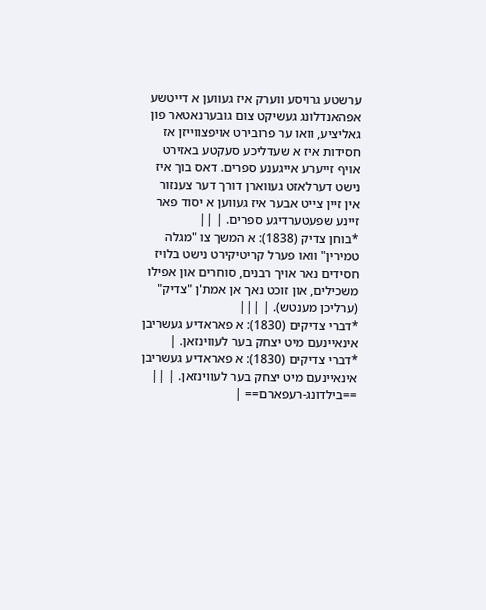ערשטע גרויסע ווערק איז געווען א דייטשע אפהאנדלונג געשיקט צום גובערנאטאר פון גאליציע, וואו ער פרובירט אויפצווייזן אז חסידות איז א שעדליכע סעקטע באזירט אויף זייערע אייגענע ספרים. דאס בוך איז נישט דערלאזט געווארן דורך דער צענזור אין זיין צייט אבער איז געווען א יסוד פאר זיינע שפעטערדיגע ספרים. | ||
*בוחן צדיק (1838): א המשך צו "מגלה טמירין" וואו פערל קריטיקירט נישט בלויז חסידים נאר אויך רבנים, סוחרים און אפילו משכילים, און זוכט נאך אן אמת'ן "צדיק" (ערליכן מענטש). | |||
*דברי צדיקים (1830): א פאראדיע געשריבן אינאיינעם מיט יצחק בער לעווינזאן. | *דברי צדיקים (1830): א פאראדיע געשריבן אינאיינעם מיט יצחק בער לעווינזאן. | ||
==בילדונג-רעפארם== |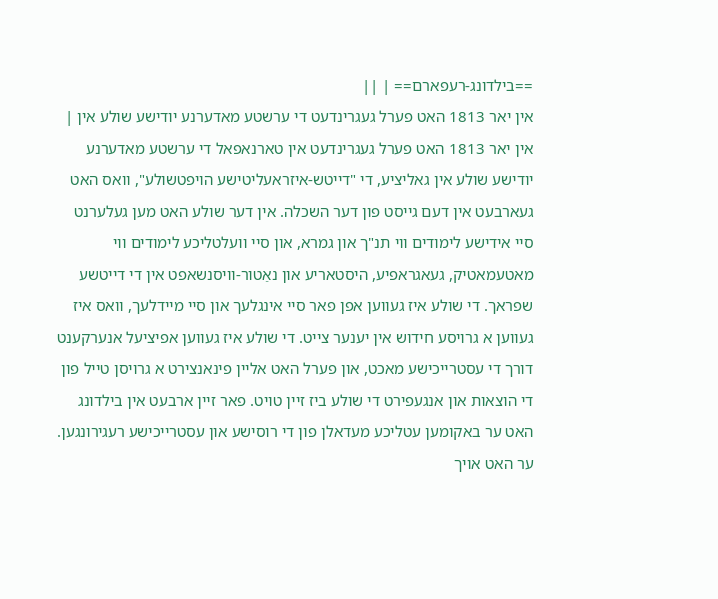==בילדונג-רעפארם== | ||
אין יאר 1813 האט פערל געגרינדעט די ערשטע מאדערנע יודישע שולע אין | אין יאר 1813 האט פערל געגרינדעט אין טארנאפאל די ערשטע מאדערנע יודישע שולע אין גאליציע, די "דייטש-איזראעליטישע הויפטשולע", וואס האט געארבעט אין דעם גייסט פון דער השכלה. אין דער שולע האט מען געלערנט סיי אידישע לימודים ווי תנ"ך און גמרא, און סיי וועלטליכע לימודים ווי מאטעמאטיק, געאגראפיע, היסטאריע און נאַטור-וויסנשאפט אין די דייטשע שפראך. די שולע איז געווען אפן פאר סיי אינגלעך און סיי מיידלעך, וואס איז געווען א גרויסע חידוש אין יענער צייט. די שולע איז געווען אפיציעל אנערקענט דורך די עסטרייכישע מאכט, און פערל האט אליין פינאנצירט א גרויסן טייל פון די הוצאות און אנגעפירט די שולע ביז זיין טויט. פאר זיין ארבעט אין בילדונג האט ער באקומען עטליכע מעדאלן פון די רוסישע און עסטרייכישע רעגירונגען. ער האט אויך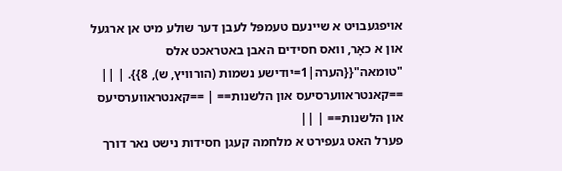אויפגעבויט א שיינעם טעמפּל לעבן דער שולע מיט אן ארגעל און א כאָר, וואס חסידים האבן באטראכט אלס "טומאה"{{הערה|1=יודישע נשמות (הורוויץ, ש), 8}}. | ||
==קאנטראווערסיעס און הלשנות== | ==קאנטראווערסיעס און הלשנות== | ||
פערל האט געפירט א מלחמה קעגן חסידות נישט נאר דורך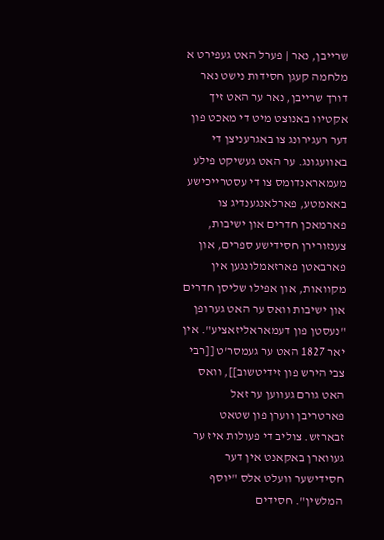שרייבן, נאר | פערל האט געפירט א מלחמה קעגן חסידות נישט נאר דורך שרייבן, נאר ער האט זיך אקטיוו באנוצט מיט די מאכט פון דער רעגירונג צו באגרעניצן די באוועגונג. ער האט געשיקט פילע מעמאראנדומס צו די עסטרייכישע באאמטע, פארלאנגענדיג צו פארמאכן חדרים און ישיבות, צענזורירן חסידישע ספרים, און פארבאטן פארזאמלונגען אין מקוואות, און אפילו שליסן חדרים און ישיבות וואס ער האט גערופן "נעסטן פון דעמאראליזאציע". אין יאר 1827 האט ער געמסר'ט [[רבי צבי הירש פון זידיטשוב]], וואס האט גורם געווען ער זאל פארטריבן ווערן פון שטאט זבארזש. צוליב די פעולות איז ער געווארן באקאנט אין דער חסידישער וועלט אלס "יוסף המלשין". חסידים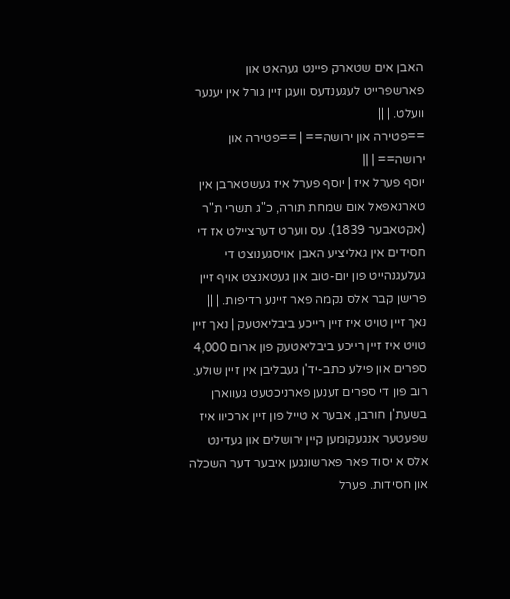האבן אים שטארק פיינט געהאט און פארשפרייט לעגענדעס וועגן זיין גורל אין יענער וועלט. | ||
==פטירה און ירושה== | ==פטירה און ירושה== | ||
יוסף פערל איז | יוסף פערל איז געשטארבן אין טארנאפאל אום שמחת תורה, כ"ג תשרי ת"ר (אקטאבער 1839). עס ווערט דערציילט אז די חסידים אין גאליציע האבן אויסגענוצט די געלעגנהייט פון יום-טוב און געטאנצט אויף זיין פרישן קבר אלס נקמה פאר זיינע רדיפות. | ||
נאך זיין טויט איז זיין רייכע ביבליאטעק | נאך זיין טויט איז זיין רייכע ביבליאטעק פון ארום 4,000 ספרים און פילע כתב-יד'ן געבליבן אין זיין שולע. רוב פון די ספרים זענען פארניכטעט געווארן בשעת'ן חורבן, אבער א טייל פון זיין ארכיוו איז שפעטער אנגעקומען קיין ירושלים און געדינט אלס א יסוד פאר פארשונגען איבער דער השכלה און חסידות. פערל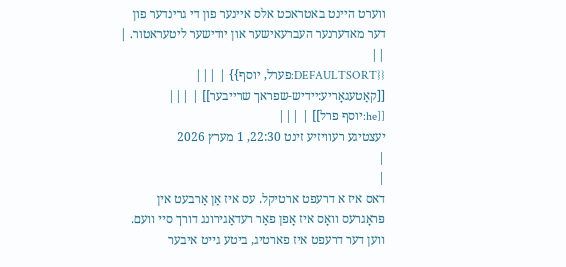ווערט היינט באטראכט אלס איינער פון די גרינדער פון דער מאדערנער העברעאישער און יודישער ליטעראטור. | ||
{{DEFAULTSORT:פערל, יוסף}} | |||
[[קאַטעגאָריע:יידיש-שפראך שרייבער]] | |||
[[he:יוסף פרל]] | |||
יעצטיגע רעוויזיע זינט 22:30, 1 מערץ 2026
|
|
דאס איז א דרעפט ארטיקל. עס איז אַן אַרבעט אין פּראָגרעס וואָס איז אָפן פאַר רעדאַגירונג דורך סיי וועם. ווען דער דרעפט איז פארטיג, ביטע גייט איבער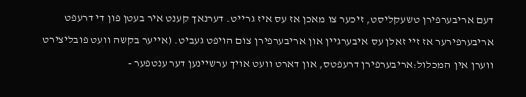דעם אריבערפירן טשעקליסט, זיכער צו מאכן אז עס איז גרייט. דערנאך קענט איר בעטן פון די דרעפט אריבערפירער אז זיי זאלן עס איבערגיין און אריבערפירן צום הויפט געביט. (אייער בקשה וועט פובליצירט ווערן אין המכלול:אריבערפירן דרעפטס, און דארט וועט אויך ערשיינען דער ענטפער -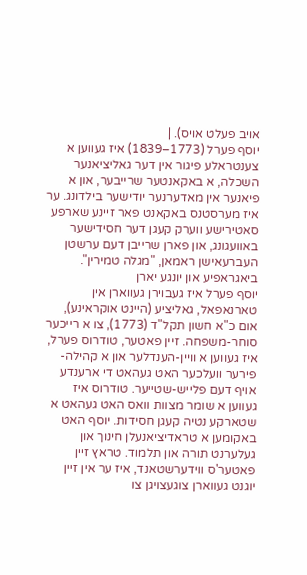אויב פעלט אויס). |
יוסף פערל (1773–1839) איז געווען א צענטראלע פיגור אין דער גאליציאנער השכלה, א באקאנטער שרייבער, און א פיאנער אין מאדערנער יודישער בילדונג. ער איז מערסטנס באקאנט פאר זיינע שארפע סאטירישע ווערק קעגן דער חסידישער באוועגונג, און פארן שרייבן דעם ערשטן העברעאישן ראמאן, "מגלה טמירין".
ביאגראפיע און יונגע יארן
יוסף פערל איז געבוירן געווארן אין טארנאפאל, גאליציע (היינט אוקראינע), אום כ"א חשון תקל"ד (1773), צו א רייכער סוחר-משפחה. זיין פאטער, טודרוס פערל, איז געווען א וויין-הענדלער און א קהילה-פירער וועלכער האט געהאט די ארענדע אויף דעם פלייש-שטייער. טודרוס איז געווען א שומר מצוות וואס האט געהאט א שטארקע נטיה קעגן חסידות. יוסף האט באקומען א טראדיציאנעלן חינוך און געלערנט תורה און תלמוד. טראץ זיין פאטער'ס ווידערשטאנד, איז ער אין זיין יוגנט געווארן צוגעצויגן צו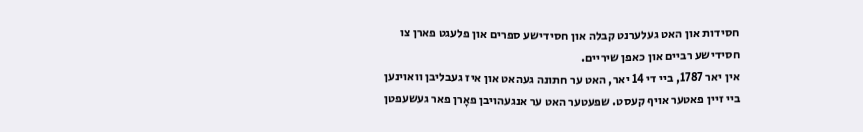חסידות און האט געלערנט קבלה און חסידישע ספרים און פלעגט פארן צו חסידישע רביים און כאפן שיריים.
אין יאר 1787, ביי די 14 יאר, האט ער חתונה געהאט און איז געבליבן וואוינען ביי זיין פאטער אויף קעסט. שפעטער האט ער אנגעהויבן פאָרן פאר געשעפטן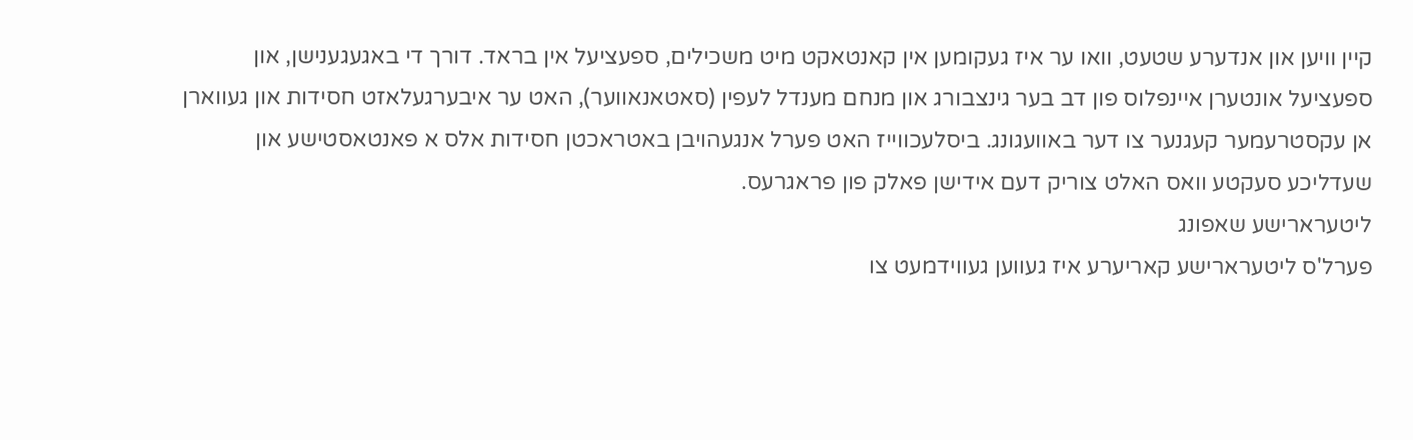קיין וויען און אנדערע שטעט, וואו ער איז געקומען אין קאנטאקט מיט משכילים, ספעציעל אין בראד. דורך די באגעגענישן, און ספעציעל אונטערן איינפלוס פון דב בער גינצבורג און מנחם מענדל לעפין (סאטאנאווער), האט ער איבערגעלאזט חסידות און געווארן אן עקסטרעמער קעגנער צו דער באוועגונג. ביסלעכווייז האט פערל אנגעהויבן באטראכטן חסידות אלס א פאנטאסטישע און שעדליכע סעקטע וואס האלט צוריק דעם אידישן פאלק פון פראגרעס.
ליטערארישע שאפונג
פערל'ס ליטערארישע קאריערע איז געווען געווידמעט צו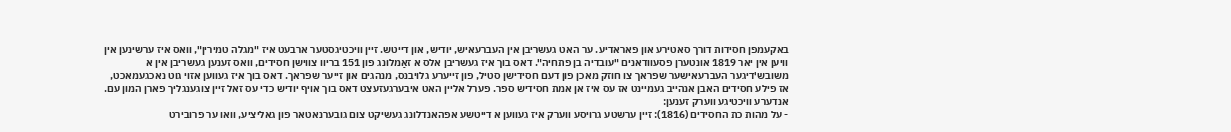באקעמפן חסידות דורך סאטירע און פאראדיע. ער האט געשריבן אין העברעאיש, יודיש, און דייטש. זיין וויכטיגסטער ארבעט איז "מגלה טמירין", וואס איז ערשינען אין וויען אין יאר 1819 אונטערן פסעוודאנים "עובדיה בן פתחיה". דאס בוך איז געשריבן אלס א זאַמלונג פון 151 בריוו צווישן חסידים, וואס זענען געשריבן אין א משובש'דיגער העברעאישער שפראך צו חוזק מאכן פון דעם חסידישן סטיל, פון זייערע גלויבנס, מנהגים און זייער שפראך. דאס בוך איז געווען אזוי גוט נאכגעמאכט, אז פילע חסידים האבן אנהייב געמיינט אז עס איז אן אמת חסידיש ספר. פערל אליין האט איבערגעזעצט דאס בוך אויף יודיש כדי עס זאל זיין צוגענגליך פארן המון עם.
אנדערע וויכטיגע ווערק זענען:
- על מהות כת החסידים (1816): זיין ערשטע גרויסע ווערק איז געווען א דייטשע אפהאנדלונג געשיקט צום גובערנאטאר פון גאליציע, וואו ער פרובירט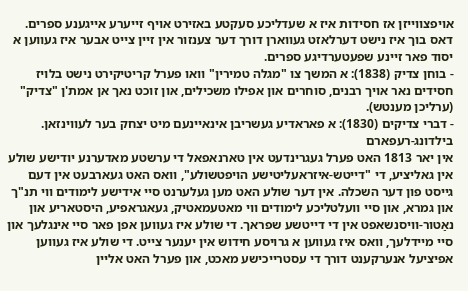אויפצווייזן אז חסידות איז א שעדליכע סעקטע באזירט אויף זייערע אייגענע ספרים. דאס בוך איז נישט דערלאזט געווארן דורך דער צענזור אין זיין צייט אבער איז געווען א יסוד פאר זיינע שפעטערדיגע ספרים.
- בוחן צדיק (1838): א המשך צו "מגלה טמירין" וואו פערל קריטיקירט נישט בלויז חסידים נאר אויך רבנים, סוחרים און אפילו משכילים, און זוכט נאך אן אמת'ן "צדיק" (ערליכן מענטש).
- דברי צדיקים (1830): א פאראדיע געשריבן אינאיינעם מיט יצחק בער לעווינזאן.
בילדונג-רעפארם
אין יאר 1813 האט פערל געגרינדעט אין טארנאפאל די ערשטע מאדערנע יודישע שולע אין גאליציע, די "דייטש-איזראעליטישע הויפטשולע", וואס האט געארבעט אין דעם גייסט פון דער השכלה. אין דער שולע האט מען געלערנט סיי אידישע לימודים ווי תנ"ך און גמרא, און סיי וועלטליכע לימודים ווי מאטעמאטיק, געאגראפיע, היסטאריע און נאַטור-וויסנשאפט אין די דייטשע שפראך. די שולע איז געווען אפן פאר סיי אינגלעך און סיי מיידלעך, וואס איז געווען א גרויסע חידוש אין יענער צייט. די שולע איז געווען אפיציעל אנערקענט דורך די עסטרייכישע מאכט, און פערל האט אליין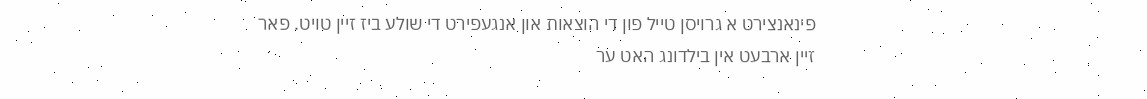פינאנצירט א גרויסן טייל פון די הוצאות און אנגעפירט די שולע ביז זיין טויט. פאר זיין ארבעט אין בילדונג האט ער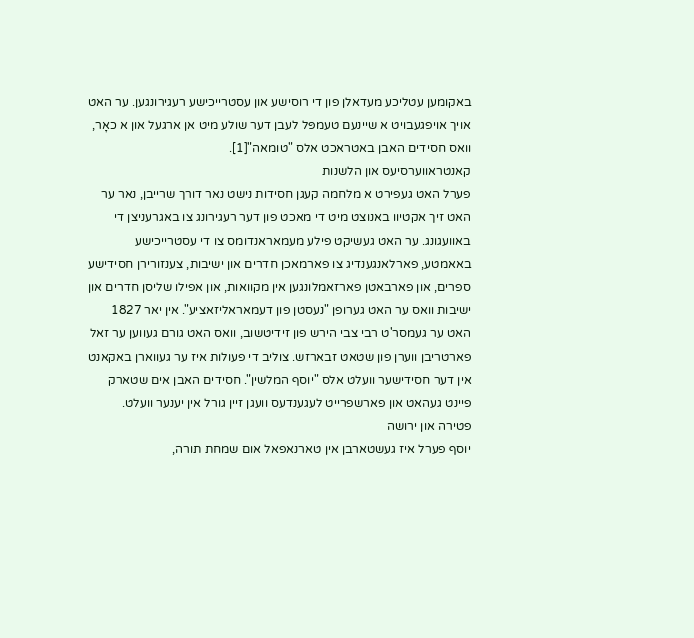באקומען עטליכע מעדאלן פון די רוסישע און עסטרייכישע רעגירונגען. ער האט אויך אויפגעבויט א שיינעם טעמפּל לעבן דער שולע מיט אן ארגעל און א כאָר, וואס חסידים האבן באטראכט אלס "טומאה"[1].
קאנטראווערסיעס און הלשנות
פערל האט געפירט א מלחמה קעגן חסידות נישט נאר דורך שרייבן, נאר ער האט זיך אקטיוו באנוצט מיט די מאכט פון דער רעגירונג צו באגרעניצן די באוועגונג. ער האט געשיקט פילע מעמאראנדומס צו די עסטרייכישע באאמטע, פארלאנגענדיג צו פארמאכן חדרים און ישיבות, צענזורירן חסידישע ספרים, און פארבאטן פארזאמלונגען אין מקוואות, און אפילו שליסן חדרים און ישיבות וואס ער האט גערופן "נעסטן פון דעמאראליזאציע". אין יאר 1827 האט ער געמסר'ט רבי צבי הירש פון זידיטשוב, וואס האט גורם געווען ער זאל פארטריבן ווערן פון שטאט זבארזש. צוליב די פעולות איז ער געווארן באקאנט אין דער חסידישער וועלט אלס "יוסף המלשין". חסידים האבן אים שטארק פיינט געהאט און פארשפרייט לעגענדעס וועגן זיין גורל אין יענער וועלט.
פטירה און ירושה
יוסף פערל איז געשטארבן אין טארנאפאל אום שמחת תורה,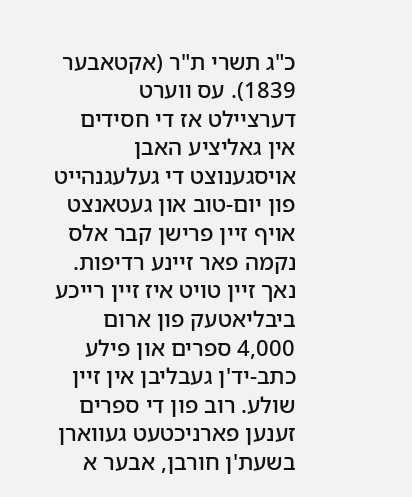כ"ג תשרי ת"ר (אקטאבער 1839). עס ווערט דערציילט אז די חסידים אין גאליציע האבן אויסגענוצט די געלעגנהייט פון יום-טוב און געטאנצט אויף זיין פרישן קבר אלס נקמה פאר זיינע רדיפות.
נאך זיין טויט איז זיין רייכע ביבליאטעק פון ארום 4,000 ספרים און פילע כתב-יד'ן געבליבן אין זיין שולע. רוב פון די ספרים זענען פארניכטעט געווארן בשעת'ן חורבן, אבער א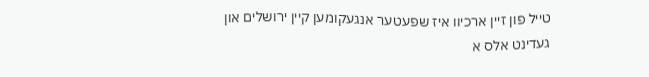טייל פון זיין ארכיוו איז שפעטער אנגעקומען קיין ירושלים און געדינט אלס א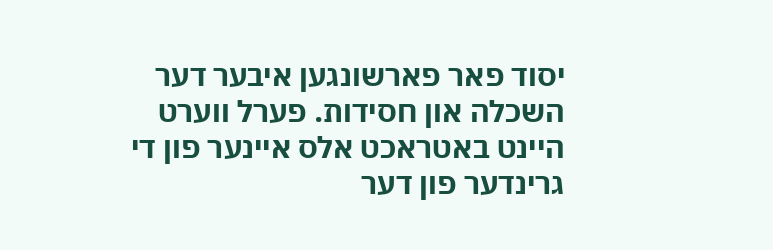יסוד פאר פארשונגען איבער דער השכלה און חסידות. פערל ווערט היינט באטראכט אלס איינער פון די גרינדער פון דער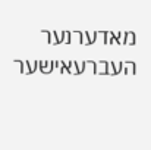מאדערנער העברעאישער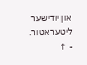און יודישער ליטעראטור.
- ↑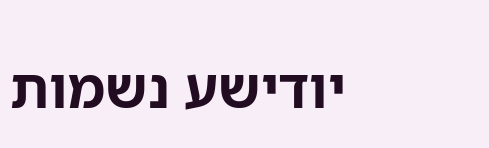יודישע נשמות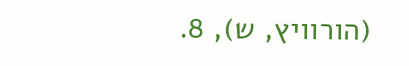(הורוויץ, ש), 8.